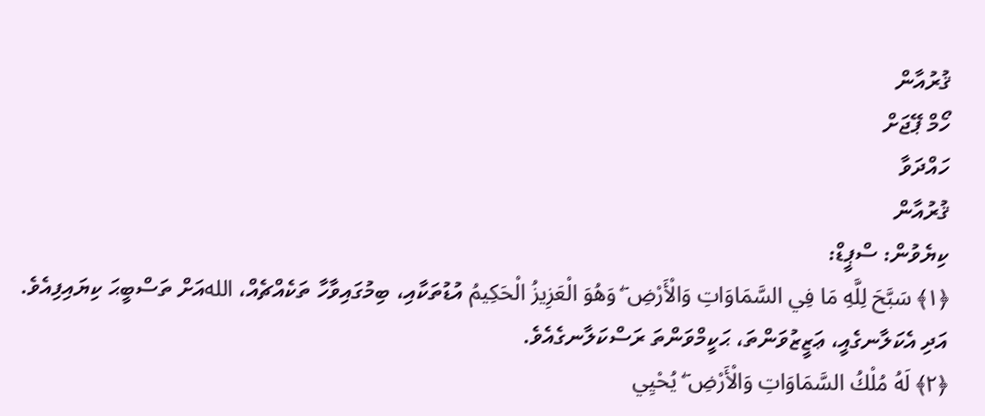ޤުރުއާން
ހޯމް ޕޭޖަށް
ހައްދަވާ
ޤުރުއާން
ކިޔެވުން: ސްޕީޑް:
﴿١﴾ سَبَّحَ لِلَّهِ مَا فِي السَّمَاوَاتِ وَالْأَرْضِ ۖ وَهُوَ الْعَزِيزُ الْحَكِيمُ އުޑުތަކާއި، ބިމުގައިވާހާ ތަކެއްޗެއް، اللهއަށް ތަސްބީޙަ ކިޔައިފިއެވެ. އަދި އެކަލާނގެއީ، ޢަޒީޒުވަންތަ، ޙަކީމްވަންތަ ރަސްކަލާނގެއެވެ.
﴿٢﴾ لَهُ مُلْكُ السَّمَاوَاتِ وَالْأَرْضِ ۖ يُحْيِي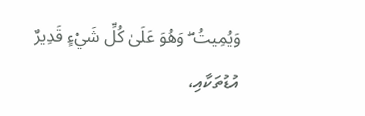وَيُمِيتُ ۖ وَهُوَ عَلَىٰ كُلِّ شَيْءٍ قَدِيرٌ އުޑުތަކާއި،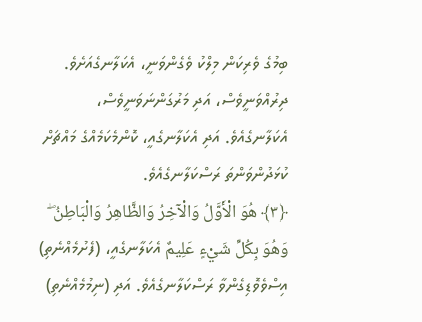ބިމުގެ ވެރިކަން މިލްކު ވެގެންވަނީ، އެކަލާނގެއަށެވެ. ދިރުއްވަނީވެސް، އަދި މަރުގަންނަވަނީވެސް، އެކަލާނގެއެވެ. އަދި އެކަލާނގެއީ، ކޮންމެކަމެއްގެ މައްޗަށް ކުޅަދުންވަންތަ ރަސްކަލާނގެއެވެ.
﴿٣﴾ هُوَ الْأَوَّلُ وَالْآخِرُ وَالظَّاهِرُ وَالْبَاطِنُ ۖ وَهُوَ بِكُلِّ شَيْءٍ عَلِيمٌ އެކަލާނގެއީ، (ފެށުމެއްނެތި) އިސްވެވޮޑިގެންވާ ރަސްކަލާނގެއެވެ. އަދި (ނިމުމެއްނެތި)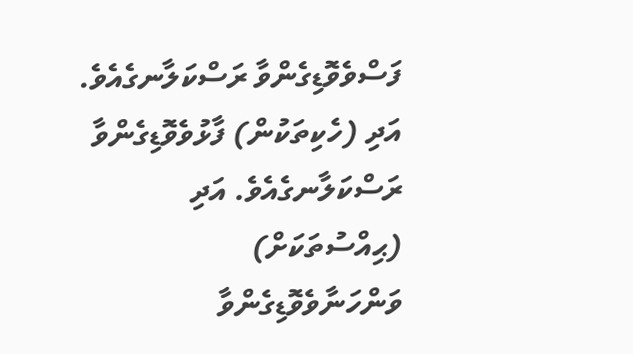ފަސްވެވޮޑިގެންވާ ރަސްކަލާނގެއެވެ. އަދި (ހެކިތަކުން) ފާޅުވެވޮޑިގެންވާ ރަސްކަލާނގެއެވެ. އަދި (ޙިއްސުތަކަށް) ވަންހަނާވެވޮޑިގެންވާ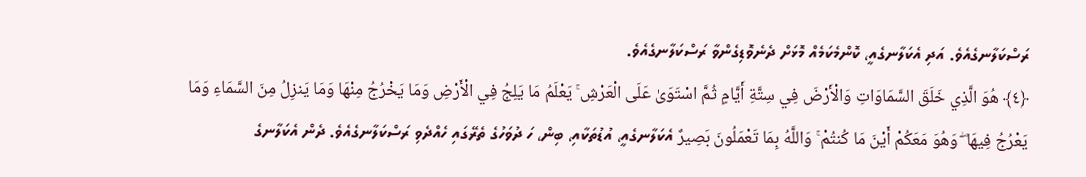ރަސްކަލާނގެއެވެ. އަދި އެކަލާނގެއީ، ކޮންމެކަމެއް މޮޅަށް ދެނެވޮޑިގެންވާ ރަސްކަލާނގެއެވެ.
﴿٤﴾ هُوَ الَّذِي خَلَقَ السَّمَاوَاتِ وَالْأَرْضَ فِي سِتَّةِ أَيَّامٍ ثُمَّ اسْتَوَىٰ عَلَى الْعَرْشِ ۚ يَعْلَمُ مَا يَلِجُ فِي الْأَرْضِ وَمَا يَخْرُجُ مِنْهَا وَمَا يَنزِلُ مِنَ السَّمَاءِ وَمَا يَعْرُجُ فِيهَا ۖ وَهُوَ مَعَكُمْ أَيْنَ مَا كُنتُمْ ۚ وَاللَّهُ بِمَا تَعْمَلُونَ بَصِيرٌ އެކަލާނގެއީ، އުޑުތަކާއި، ބިން، ހަ ދުވަހުގެ ތެރޭގައި ހެއްދެވި ރަސްކަލާނގެއެވެ. ދެން އެކަލާނގެ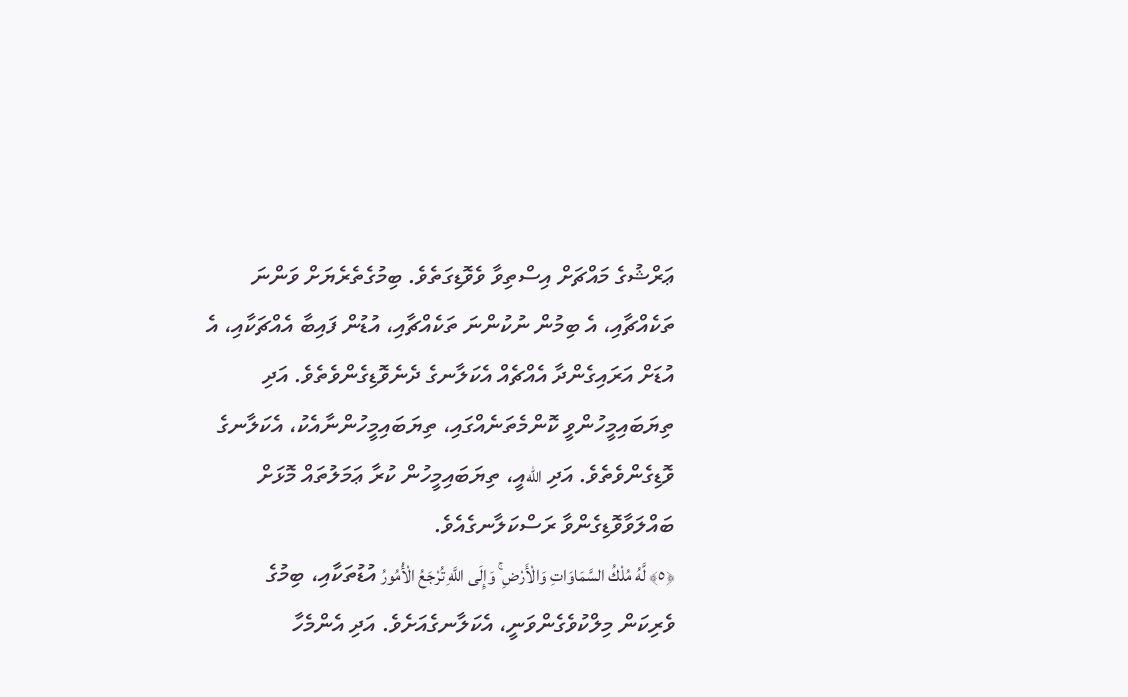ޢަރްޝުގެ މައްޗަށް އިސްތިވާ ވެވޮޑިގަތެވެ. ބިމުގެތެރެޔަށް ވަންނަ ތަކެއްޗާއި، އެ ބިމުން ނުކުންނަ ތަކެއްޗާއި، އުޑުން ފައިބާ އެއްޗަކާއި، އެ އުޑަށް އަރައިގެންދާ އެއްޗެއް އެކަލާނގެ ދެނެވޮޑިގެންވެތެވެ. އަދި ތިޔަބައިމީހުންވީ ކޮންމެތަނެއްގައި، ތިޔަބައިމީހުންނާއެކު، އެކަލާނގެ ވޮޑިގެންވެތެވެ. އަދި اللهއީ، ތިޔަބައިމީހުން ކުރާ ޢަމަލުތައް މޮޅަށް ބައްލަވާވޮޑިގެންވާ ރަސްކަލާނގެއެވެ.
﴿٥﴾ لَّهُ مُلْكُ السَّمَاوَاتِ وَالْأَرْضِ ۚ وَإِلَى اللَّهِ تُرْجَعُ الْأُمُورُ އުޑުތަކާއި، ބިމުގެ ވެރިކަން މިލްކުވެގެންވަނީ، އެކަލާނގެއަށެވެ. އަދި އެންމެހާ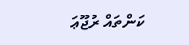ކަންތައް ރުޖޫޢަ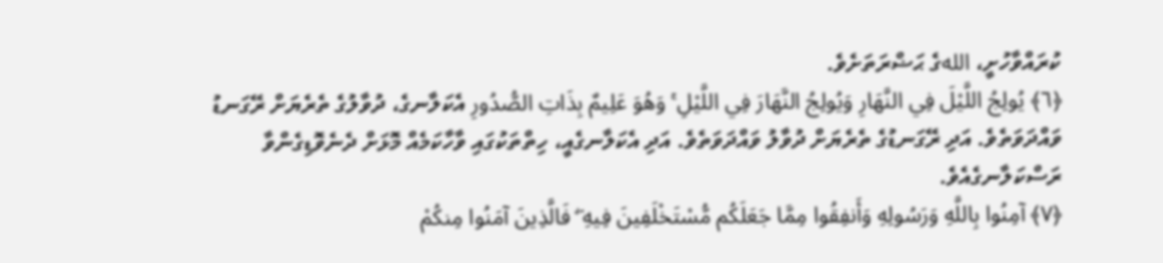ކުރައްވާހުށީ، اللهގެ ޙަޟްރަތަށެވެ.
﴿٦﴾ يُولِجُ اللَّيْلَ فِي النَّهَارِ وَيُولِجُ النَّهَارَ فِي اللَّيْلِ ۚ وَهُوَ عَلِيمٌ بِذَاتِ الصُّدُورِ އެކަލާނގެ، ދުވާލުގެ ތެރެޔަށް ރޭގަނޑު ވައްދަވަތެވެ. އަދި ރޭގަނޑުގެ ތެރެޔަށް ދުވާލު ވައްދަވަތެވެ. އަދި އެކަލާނގެއީ، ހިތްތަކުގައި ވާހާކަމެއް މޮޅަށް ދެނެވޮޑިގެންވާ ރަސްކަލާނގެއެވެ.
﴿٧﴾ آمِنُوا بِاللَّهِ وَرَسُولِهِ وَأَنفِقُوا مِمَّا جَعَلَكُم مُّسْتَخْلَفِينَ فِيهِ ۖ فَالَّذِينَ آمَنُوا مِنكُمْ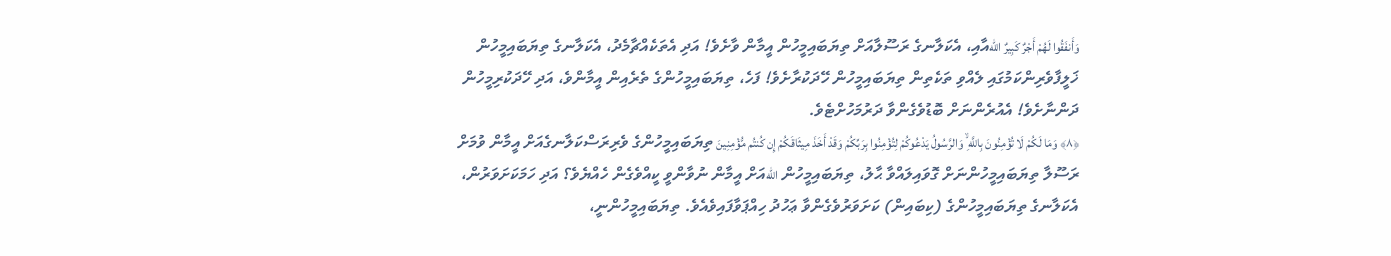وَأَنفَقُوا لَهُمْ أَجْرٌ كَبِيرٌ اللهއާއި، އެކަލާނގެ ރަސޫލާއަށް ތިޔަބައިމީހުން އީމާން ވާށެވެ! އަދި އެތަކެއްޗާމެދު، އެކަލާނގެ ތިޔަބައިމީހުން ޚަލީފާވެރިންކަމުގައި ލެއްވި ތަކެތިން ތިޔަބައިމީހުން ހޭދަކުރާށެވެ! ފަހެ، ތިޔަބައިމީހުންގެ ތެރެއިން އީމާންވެ، އަދި ހޭދަކުރިމީހުން ދަންނާށެވެ! އެއުރެންނަށް ބޮޑުވެގެންވާ ދަރުމަހުށްޓެވެ.
﴿٨﴾ وَمَا لَكُمْ لَا تُؤْمِنُونَ بِاللَّهِ ۙ وَالرَّسُولُ يَدْعُوكُمْ لِتُؤْمِنُوا بِرَبِّكُمْ وَقَدْ أَخَذَ مِيثَاقَكُمْ إِن كُنتُم مُّؤْمِنِينَ ތިޔަބައިމީހުންގެ ވެރިރަސްކަލާނގެއަށް އީމާން ވުމަށް ރަސޫލާ ތިޔަބައިމީހުންނަށް ގޮވައިލައްވާ ޙާލު، ތިޔަބައިމީހުން اللهއަށް އީމާން ނުވާންވީ ކީއްވެގެން ހެއްޔެވެ؟ އަދި ހަމަކަށަވަރުން، އެކަލާނގެ ތިޔަބައިމީހުންގެ (ކިބައިން) ކަށަވަރުވެގެންވާ ޢަހުދު ހިއްޕަވާފައިވެއެވެ. ތިޔަބައިމީހުންނީ،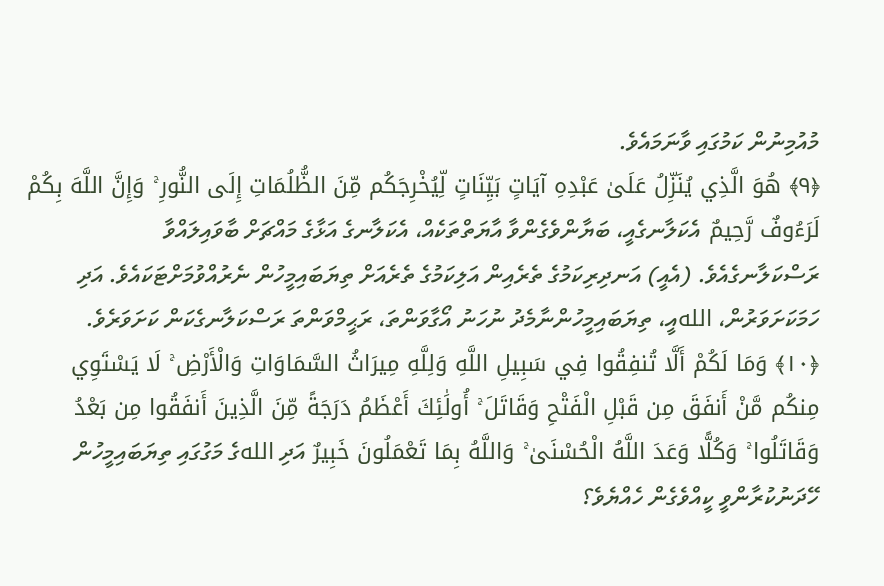މުއުމިނުން ކަމުގައި ވާނަމައެވެ.
﴿٩﴾ هُوَ الَّذِي يُنَزِّلُ عَلَىٰ عَبْدِهِ آيَاتٍ بَيِّنَاتٍ لِّيُخْرِجَكُم مِّنَ الظُّلُمَاتِ إِلَى النُّورِ ۚ وَإِنَّ اللَّهَ بِكُمْ لَرَءُوفٌ رَّحِيمٌ އެކަލާނގެއީ، ބަޔާންވެގެންވާ އާޔަތްތަކެއް، އެކަލާނގެ އަޅާގެ މައްޗަށް ބާވައިލައްވާ ރަސްކަލާނގެއެވެ. (އެއީ) އަނދިރިކަމުގެ ތެރެއިން އަލިކަމުގެ ތެރެއަށް ތިޔަބައިމީހުން ނެރުއްވުމަށްޓަކައެވެ. އަދި ހަމަކަށަވަރުން، اللهއީ، ތިޔަބައިމީހުންނާމެދު ނުހަނު އޯގާވަންތަ، ރަޙީމްވަންތަ ރަސްކަލާނގެކަން ކަށަވަރެވެ.
﴿١٠﴾ وَمَا لَكُمْ أَلَّا تُنفِقُوا فِي سَبِيلِ اللَّهِ وَلِلَّهِ مِيرَاثُ السَّمَاوَاتِ وَالْأَرْضِ ۚ لَا يَسْتَوِي مِنكُم مَّنْ أَنفَقَ مِن قَبْلِ الْفَتْحِ وَقَاتَلَ ۚ أُولَٰئِكَ أَعْظَمُ دَرَجَةً مِّنَ الَّذِينَ أَنفَقُوا مِن بَعْدُ وَقَاتَلُوا ۚ وَكُلًّا وَعَدَ اللَّهُ الْحُسْنَىٰ ۚ وَاللَّهُ بِمَا تَعْمَلُونَ خَبِيرٌ އަދި اللهގެ މަގުގައި ތިޔަބައިމީހުން ހޭދަނުކުރާންވީ ކީއްވެގެން ހެއްޔެވެ؟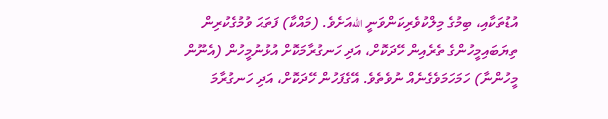އުޑުތަކާއި، ބިމުގެ މިލްކުވެރިކަންވަނީ اللهއަށެވެ. (މައްކާ) ފަތަޙަ ވުމުގެކުރިން ތިޔަބައިމީހުންގެ ތެރެއިން ހޭދަކޮށް، އަދި ހަނގުރާމަކޮށް އުޅުނުމީހުން (އެނޫން މީހުންނާ) ހަމަހަމަވެގެނެއް ނުވެތެވެ. އޭގެފަހުން ހޭދަކޮށް، އަދި ހަނގުރާމަ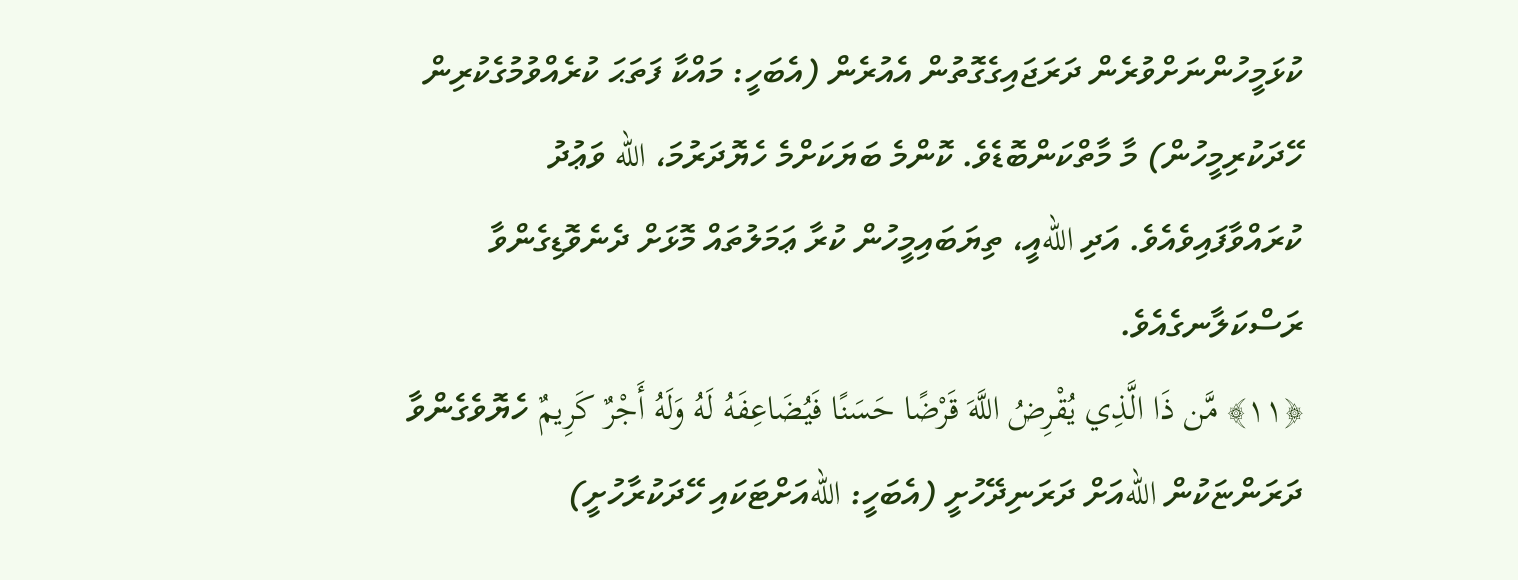ކުޅަމީހުންނަށްވުރެން ދަރަޖައިގެގޮތުން އެއުރެން (އެބަހީ: މައްކާ ފަތަޙަ ކުރެއްވުމުގެކުރިން ހޭދަކުރިމީހުން) މާ މާތްކަންބޮޑެވެ. ކޮންމެ ބަޔަކަށްމެ ހެޔޮދަރުމަ، الله ވަޢުދު ކުރައްވާފައިވެއެވެ. އަދި اللهއީ، ތިޔަބައިމީހުން ކުރާ ޢަމަލުތައް މޮޅަށް ދެނެވޮޑިގެންވާ ރަސްކަލާނގެއެވެ.
﴿١١﴾ مَّن ذَا الَّذِي يُقْرِضُ اللَّهَ قَرْضًا حَسَنًا فَيُضَاعِفَهُ لَهُ وَلَهُ أَجْرٌ كَرِيمٌ ހެޔޮވެގެންވާ ދަރަންޏަކުން اللهއަށް ދަރަނިދޭހުށީ (އެބަހީ: اللهއަށްޓަކައި ހޭދަކުރާހުށީ)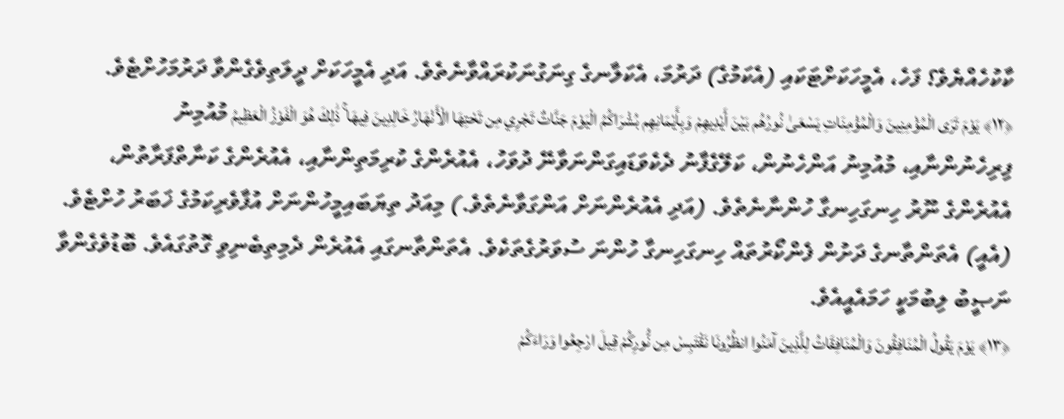ކާކުހެއްޔެވެ؟ ފަހެ، އެމީހަކަށްޓަކައި (އެކަމުގެ) ދަރުމަ، އެކަލާނގެ ގިނަގުނަކުރައްވާނެތެވެ. އަދި އެމީހަކަށް ދީލަތިވެގެންވާ ދަރުމަހުށްޓެވެ.
﴿١٢﴾ يَوْمَ تَرَى الْمُؤْمِنِينَ وَالْمُؤْمِنَاتِ يَسْعَىٰ نُورُهُم بَيْنَ أَيْدِيهِمْ وَبِأَيْمَانِهِم بُشْرَاكُمُ الْيَوْمَ جَنَّاتٌ تَجْرِي مِن تَحْتِهَا الْأَنْهَارُ خَالِدِينَ فِيهَا ۚ ذَٰلِكَ هُوَ الْفَوْزُ الْعَظِيمُ މުއުމިނު ފިރިހެނުންނާއި، މުއުމިނު އަންހެނުން، ކަލޭގެފާނު ދެކެވަޑައިގަންނަވާނޭ ދުވަހު، އެއުރެންގެ ކުރިމަތިންނާއި، އެއުރެންގެ ކަނާތްފަރާތުން، އެއުރެންގެ ނޫރު ހިނގަހިނގާ ހުންނާނެތެވެ. (އަދި އެއުރެންނަށް އަންގަވާނެތެވެ.) މިއަދު ތިޔަބައިމީހުންނަށް އުފާވެރިކަމުގެ ޚަބަރު ހުށްޓެވެ. (އެއީ) އެތަންތާނގެ ދަށުން ފެންކޯރުތައް ހިނގަހިނގާ ހުންނަ ސުވަރުގެތަކެވެ. އެތަންތާނގައި އެއުރެން ދެމިތިބެނިވި ގޮތުގައެވެ. ބޮޑުވެގެންވާ ނަޞީބު ލިބުމަކީ ހަމައެއީއެވެ.
﴿١٣﴾ يَوْمَ يَقُولُ الْمُنَافِقُونَ وَالْمُنَافِقَاتُ لِلَّذِينَ آمَنُوا انظُرُونَا نَقْتَبِسْ مِن نُّورِكُمْ قِيلَ ارْجِعُوا وَرَاءَكُمْ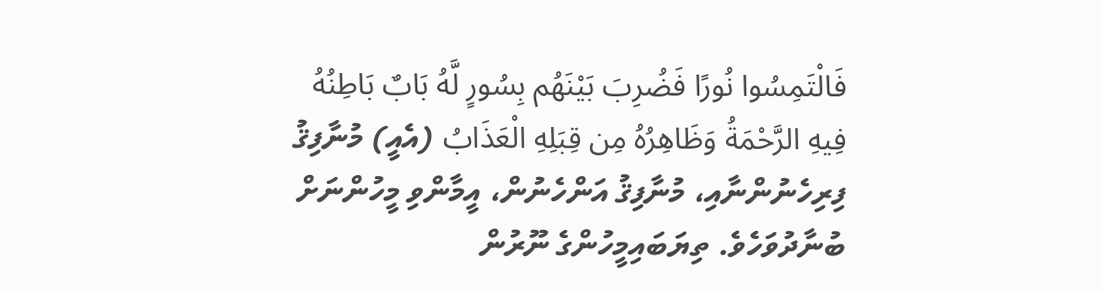فَالْتَمِسُوا نُورًا فَضُرِبَ بَيْنَهُم بِسُورٍ لَّهُ بَابٌ بَاطِنُهُ فِيهِ الرَّحْمَةُ وَظَاهِرُهُ مِن قِبَلِهِ الْعَذَابُ (އެއީ) މުނާފިޤު ފިރިހެނުންނާއި، މުނާފިޤު އަންހެނުން، އީމާންވި މީހުންނަށް ބުނާދުވަހެވެ. ތިޔަބައިމީހުންގެ ނޫރުން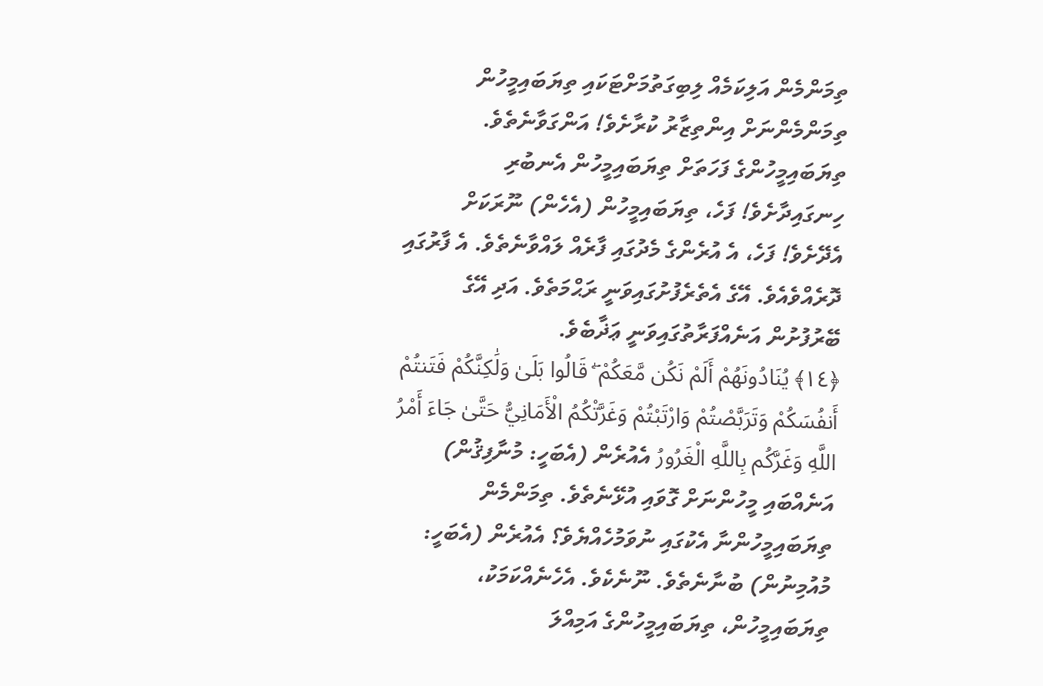ތިމަންމެން އަލިކަމެއް ލިބިގަތުމަށްޓަކައި ތިޔަބައިމީހުން ތިމަންމެންނަށް އިންތިޒާރު ކުރާށެވެ! އަންގަވާނެތެވެ. ތިޔަބައިމީހުންގެ ފަހަތަށް ތިޔަބައިމީހުން އެނބުރި ހިނގައިދާށެވެ! ފަހެ، ތިޔަބައިމީހުން (އެހެން) ނޫރަކަށް އެދޭށެވެ! ފަހެ، އެ އުރެންގެ މެދުގައި ފާރެއް ލައްވާނެތެވެ. އެ ފާރުގައި ދޮރެއްވެއެވެ. އޭގެ އެތެރެފުށުގައިވަނީ ރަޙްމަތެވެ. އަދި އޭގެ ބޭރުފުށުން އަނެއްފަރާތުގައިވަނީ ޢަޛާބެވެ.
﴿١٤﴾ يُنَادُونَهُمْ أَلَمْ نَكُن مَّعَكُمْ ۖ قَالُوا بَلَىٰ وَلَٰكِنَّكُمْ فَتَنتُمْ أَنفُسَكُمْ وَتَرَبَّصْتُمْ وَارْتَبْتُمْ وَغَرَّتْكُمُ الْأَمَانِيُّ حَتَّىٰ جَاءَ أَمْرُ اللَّهِ وَغَرَّكُم بِاللَّهِ الْغَرُورُ އެއުރެން (އެބަހީ: މުނާފިޤުން) އަނެއްބައި މީހުންނަށް ގޮވައި އުޅޭނެތެވެ. ތިމަންމެން ތިޔަބައިމީހުންނާ އެކުގައި ނުވަމުހެއްޔެވެ؟ އެއުރެން (އެބަހީ: މުއުމިނުން) ބުނާނެތެވެ. ނޫނެކެވެ. އެހެނެއްކަމަކު، ތިޔަބައިމީހުން، ތިޔަބައިމީހުންގެ އަމިއްލަ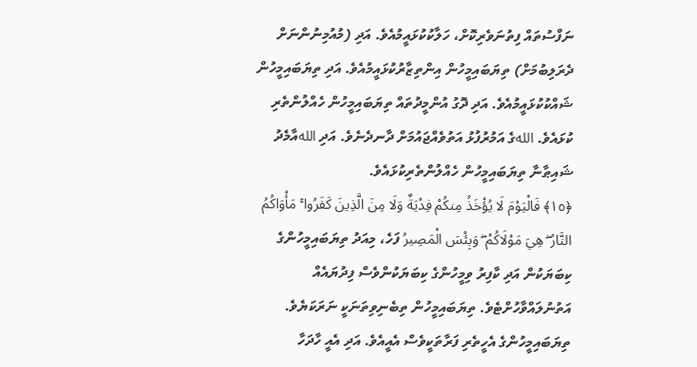ނަފްސުތައް ފިތުނަވެރިކޮށް، ހަލާކުކުޅައީމުއެވެ. އަދި (މުއުމިނުންނަށް ދެރަލިބުމަށް) ތިޔަބައިމީހުން އިންތިޒާރުކުޅައީމުއެވެ. އަދި ތިޔަބައިމީހުން ޝައްކުކުޅައީމުއެވެ. އަދި ދޮގު އުންމީދުތައް ތިޔަބައިމީހުން ހެއްލުންތެރި ކުޅައެވެ. اللهގެ އަމުރުފުޅު އަތުވެއްޖައުމަށް ދާނދެނެވެ. އަދި اللهއާމެދު ޝައިޠާނާ ތިޔަބައިމީހުން ހެއްލުންތެރިކުޅައެވެ.
﴿١٥﴾ فَالْيَوْمَ لَا يُؤْخَذُ مِنكُمْ فِدْيَةٌ وَلَا مِنَ الَّذِينَ كَفَرُوا ۚ مَأْوَاكُمُ النَّارُ ۖ هِيَ مَوْلَاكُمْ ۖ وَبِئْسَ الْمَصِيرُ ފަހެ، މިއަދު ތިޔަބައިމީހުންގެ ކިބަޔަކުން އަދި ކާފިރު ވިމީހުންގެ ކިބަޔަކުންވެސް ފިދުޔައެއް އަތުނުލައްވާހުށްޓެވެ. ތިޔަބައިމީހުން ތިބެނިވިތަނަކީ ނަރަކަޔެވެ. ތިޔަބައިމީހުންގެ އެހީތެރި ފަރާތަކީވެސް އެއީއެވެ. އަދި އެއީ ހާދަހާ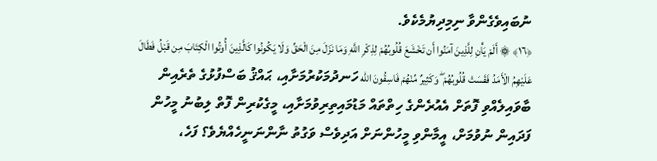ނުބައިވެގެންވާ ނިމިދިޔުމެކެވެ.
﴿١٦﴾ ۞ أَلَمْ يَأْنِ لِلَّذِينَ آمَنُوا أَن تَخْشَعَ قُلُوبُهُمْ لِذِكْرِ اللَّهِ وَمَا نَزَلَ مِنَ الْحَقِّ وَلَا يَكُونُوا كَالَّذِينَ أُوتُوا الْكِتَابَ مِن قَبْلُ فَطَالَ عَلَيْهِمُ الْأَمَدُ فَقَسَتْ قُلُوبُهُمْ ۖ وَكَثِيرٌ مِّنْهُمْ فَاسِقُونَ الله ހަނދުމަކުރުމަށާއި، ޙައްޤު ބަސްފުޅުގެ ތެރެއިން ބާވައިލެއްވި ފޮތަށް އެއުރެންގެ ހިތްތައް މަޑުމައިތިރިވުމަށާއި، މީގެކުރިން ފޮތް ލިބުނު މީހުން ފަދައިން ނުވުމަށް، އީމާންވި މީހުންނަށް އަދިވެސް ވަގުތު ނާންނަނީހެއްޔެވެ؟ ފަހެ،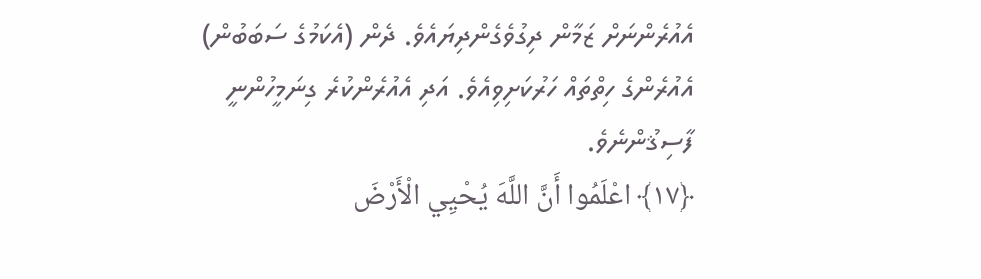އެއުރެންނަށް ޒަމާން ދިގުވެގެންދިޔައެވެ. ދެން (އެކަމުގެ ސަބަބުން) އެއުރެންގެ ހިތްތައް ހަރުކަށިވިއެވެ. އަދި އެއުރެންކުރެ ގިނަމީހުންނީ ފާސިޤުންނެވެ.
﴿١٧﴾ اعْلَمُوا أَنَّ اللَّهَ يُحْيِي الْأَرْضَ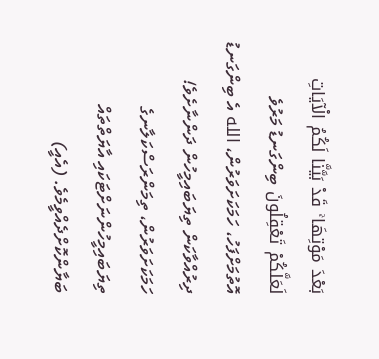بَعْدَ مَوْتِهَا ۚ قَدْ بَيَّنَّا لَكُمُ الْآيَاتِ لَعَلَّكُمْ تَعْقِلُونَ ބިންގަނޑު މަރުވެ އޮތުމަށްފަހު، ހަމަކަށަވަރުން، الله އެ ބިންގަނޑު ދިރުއްވާކަން ތިޔަބައިމީހުން ދަންނާށެވެ! ހަމަކަށަވަރުން، ތިމަންރަސްކަލާނގެ ތިޔަބައިމީހުންނަށްޓަކައި އާޔަތްތައް ބަޔާންކޮށްދެއްވީމެވެ. (އެއީ)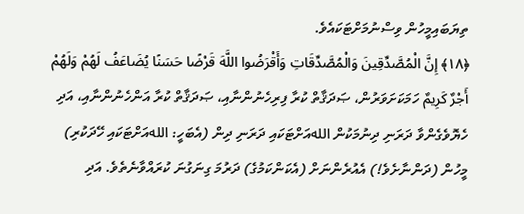ތިޔަބައިމީހުން ވިސްނުމަށްޓަކައެވެ.
﴿١٨﴾ إِنَّ الْمُصَّدِّقِينَ وَالْمُصَّدِّقَاتِ وَأَقْرَضُوا اللَّهَ قَرْضًا حَسَنًا يُضَاعَفُ لَهُمْ وَلَهُمْ أَجْرٌ كَرِيمٌ ހަމަކަށަވަރުން، ޞަދަޤާތް ކުރާ ފިރިހެނުންނާއި، ޞަދަޤާތް ކުރާ އަންހެނުންނާއި، އަދި ހެޔޮވެގެންވާ ދަރަނި ދިނުމަކުން اللهއަށްޓަކައި ދަރަނި ދިން (އެބަހީ: اللهއަށްޓަކައި ހޭދަކުރި) މީހުން (ދަންނާށެވެ!) އެއުރެންނަށް (އެކަންކަމުގެ) ދަރުމަ ގިނަގުނަ ކުރައްވާނެތެވެ. އަދި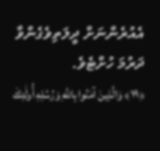އެއުރެންނަށް ދީލަތިވެގެންވާ ދަރުމަ ހުށްޓެވެ.
﴿١٩﴾ وَالَّذِينَ آمَنُوا بِاللَّهِ وَرُسُلِهِ أُولَٰئِكَ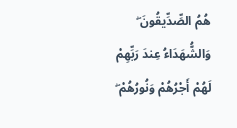هُمُ الصِّدِّيقُونَ ۖ وَالشُّهَدَاءُ عِندَ رَبِّهِمْ لَهُمْ أَجْرُهُمْ وَنُورُهُمْ ۖ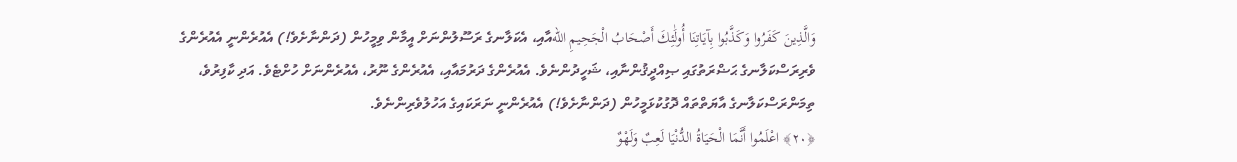وَالَّذِينَ كَفَرُوا وَكَذَّبُوا بِآيَاتِنَا أُولَٰئِكَ أَصْحَابُ الْجَحِيمِ اللهއާއި، އެކަލާނގެ ރަސޫލުންނަށް އީމާން ވިމީހުން (ދަންނާށެވެ!) އެއުރެންނީ އެއުރެންގެ ވެރިރަސްކަލާނގެ ޙަޟްރަތުގައި ޞިއްދީޤުންނާއި، ޝަހީދުންނެވެ. އެއުރެންގެ ދަރުމައާއި، އެއުރެންގެ ނޫރު، އެއުރެންނަށް ހުށްޓެވެ. އަދި ކާފިރުވެ، ތިމަންރަސްކަލާނގެ އާޔަތްތައް ދޮގުކުޅަމީހުން (ދަންނާށެވެ!) އެއުރެންނީ ނަރަކައިގެ އަހުލުވެރިންނެވެ.
﴿٢٠﴾ اعْلَمُوا أَنَّمَا الْحَيَاةُ الدُّنْيَا لَعِبٌ وَلَهْوٌ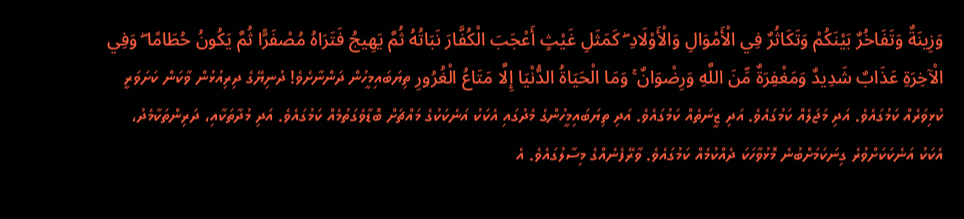وَزِينَةٌ وَتَفَاخُرٌ بَيْنَكُمْ وَتَكَاثُرٌ فِي الْأَمْوَالِ وَالْأَوْلَادِ ۖ كَمَثَلِ غَيْثٍ أَعْجَبَ الْكُفَّارَ نَبَاتُهُ ثُمَّ يَهِيجُ فَتَرَاهُ مُصْفَرًّا ثُمَّ يَكُونُ حُطَامًا ۖ وَفِي الْآخِرَةِ عَذَابٌ شَدِيدٌ وَمَغْفِرَةٌ مِّنَ اللَّهِ وَرِضْوَانٌ ۚ وَمَا الْحَيَاةُ الدُّنْيَا إِلَّا مَتَاعُ الْغُرُورِ ތިޔަބައިމީހުން ދަންނާށެވެ! ދުނިޔޭގެ ދިރިއުޅުން ވާކަން ކަށަވަރީ ކުޅިވަރެއް ކަމުގައެވެ. އަދި މަޖަލެއް ކަމުގައެވެ. އަދި ޒީނަތެއް ކަމުގައެވެ. އަދި ތިޔަބައިމީހުންގެ މެދުގައި އެކަކު އަނެކަކުގެ މައްޗަށް ބޮޑާވެގަތުމެއް ކަމުގައެވެ. އަދި މުދާތަކާއި، ދަރިންތަކާމެދު، އެކަކު އަނެކަކަށްވުރެ ގިނަކަމަށްބުނެ މޮޅުވާހަކަ ދެއްކުމެއް ކަމުގައެވެ. ވާރޭފެނެއްގެ މިސާލުގައެވެ. އެ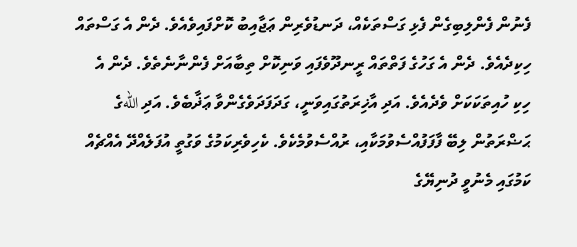ފެނުން ފެންލިބިގެން ފެޅި ގަސްތަކެއް، ދަނޑުވެރިން ޢަޖާއިބު ކޮށްފައިވެއެވެ. ދެން އެ ގަސްތައް ހިކިދެއެވެ. ދެން އެ ގަހުގެ ފަތްތައް ރީނދޫވެފައި ވަނިކޮށް ތިބާއަށް ފެންނާނެތެވެ. ދެން އެ ހިކި ހުއިތަކަކަށް ވެދެއެވެ. އަދި އާޚިރަތުގައިވަނީ، ގަދަފަދަވެގެންވާ ޢަޛާބެވެ. އަދި اللهގެ ޙަޟްރަތުން ލިބޭ ފާފަފުއްސެވުމަކާއި، ރުއްސެވުމެކެވެ. ކެހިވެރިކަމުގެ ވަގުތީ އުފަލެއްދޭ އެއްޗެއް ކަމުގައި މެނުވީ ދުނިޔޭގެ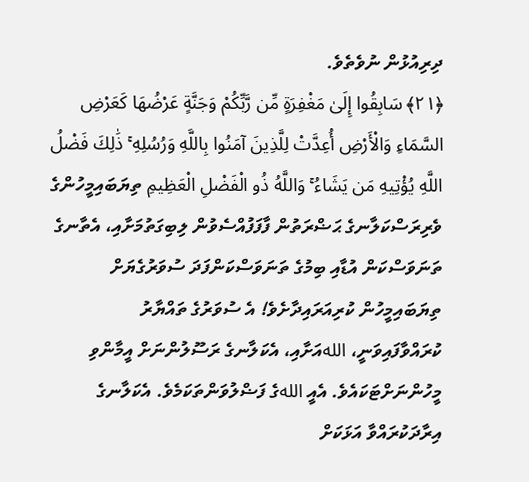ދިރިއުޅުން ނުވެތެވެ.
﴿٢١﴾ سَابِقُوا إِلَىٰ مَغْفِرَةٍ مِّن رَّبِّكُمْ وَجَنَّةٍ عَرْضُهَا كَعَرْضِ السَّمَاءِ وَالْأَرْضِ أُعِدَّتْ لِلَّذِينَ آمَنُوا بِاللَّهِ وَرُسُلِهِ ۚ ذَٰلِكَ فَضْلُ اللَّهِ يُؤْتِيهِ مَن يَشَاءُ ۚ وَاللَّهُ ذُو الْفَضْلِ الْعَظِيمِ ތިޔަބައިމީހުންގެ ވެރިރަސްކަލާނގެ ޙަޟްރަތުން ފާފަފުއްސެވުން ލިބިގަތުމަށާއި، އެތާނގެ ތަނަވަސްކަން އުޑާއި ބިމުގެ ތަނަވަސްކަންފަދަ ސުވަރުގެޔަށް ތިޔަބައިމީހުން ކުރިއަރައިދާށެވެ! އެ ސުވަރުގެ ތައްޔާރު ކުރައްވާފައިވަނީ، اللهއަށާއި، އެކަލާނގެ ރަސޫލުންނަށް އީމާންވި މީހުންނަށްޓަކައެވެ. އެއީ اللهގެ ފަޟްލުވަންތަކަމެވެ. އެކަލާނގެ އިރާދަކުރައްވާ އަޅަކަށް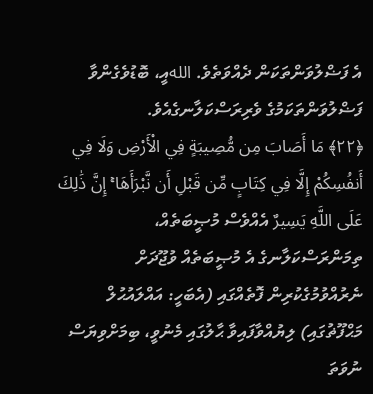އެ ފަޟްލުވަންތަކަން ދެއްވަތެވެ. اللهއީ، ބޮޑުވެގެންވާ ފަޟްލުވަންތަކަމުގެ ވެރިރަސްކަލާނގެއެވެ.
﴿٢٢﴾ مَا أَصَابَ مِن مُّصِيبَةٍ فِي الْأَرْضِ وَلَا فِي أَنفُسِكُمْ إِلَّا فِي كِتَابٍ مِّن قَبْلِ أَن نَّبْرَأَهَا ۚ إِنَّ ذَٰلِكَ عَلَى اللَّهِ يَسِيرٌ އެއްވެސް މުޞީބަތެއް، ތިމަންރަސްކަލާނގެ އެ މުޞީބަތެއް ވުޖޫދަށް ނެރުއްވުމުގެކުރިން ފޮތެއްގައި (އެބަހީ: އައްލައުޙުލް މަޙްފޫޡުގައި) ލިޔުއްވާފައިވާ ޙާލުގައި މެނުވީ، ބިމަށްވިޔަސް ނުވަތަ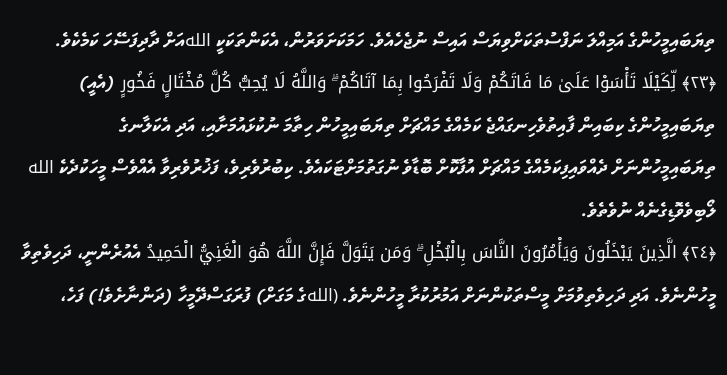ތިޔަބައިމީހުންގެ އަމިއްލަ ނަފްސުތަކަށްވިޔަސް އައިސް ނުޖެހެއެވެ. ހަމަކަށަވަރުން، އެކަންތަކަކީ اللهއަށް ދާދިފަސޭހަ ކަމެކެވެ.
﴿٢٣﴾ لِّكَيْلَا تَأْسَوْا عَلَىٰ مَا فَاتَكُمْ وَلَا تَفْرَحُوا بِمَا آتَاكُمْ ۗ وَاللَّهُ لَا يُحِبُّ كُلَّ مُخْتَالٍ فَخُورٍ (އެއީ) ތިޔަބައިމީހުންގެ ކިބައިން ފާއިތުވެހިނގައްޖެ ކަމެއްގެ މައްޗަށް ތިޔަބައިމީހުން ހިތާމަ ނުކުޅައުމަށާއި، އަދި އެކަލާނގެ ތިޔަބައިމީހުންނަށް ދެއްވައިފިކަމެއްގެ މައްޗަށް އުފާކޮށް ބޮޑާވެ ނުގަތުމަށްޓަކައެވެ. ކިބުރުވެރިވެ، ފަޚުރުވެރިވާ އެއްވެސް މީހަކުދެކެ الله ލޯބިވެވޮޑިގެނެއް ނުވެތެވެ.
﴿٢٤﴾ الَّذِينَ يَبْخَلُونَ وَيَأْمُرُونَ النَّاسَ بِالْبُخْلِ ۗ وَمَن يَتَوَلَّ فَإِنَّ اللَّهَ هُوَ الْغَنِيُّ الْحَمِيدُ އެއުރެންނީ، ދަހިވެތިވާ މީހުންނެވެ. އަދި ދަހިވެތިވުމަށް މީސްތަކުންނަށް އަމުރުކުރާ މީހުންނެވެ. (اللهގެ މަގަށް) ފުރަގަސްދޭމީހާ (ދަންނާށެވެ!) ފަހެ،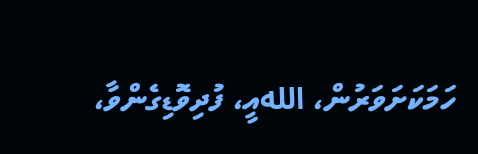ހަމަކަށަވަރުން، اللهއީ، ފުދިވޮޑިގެންވާ،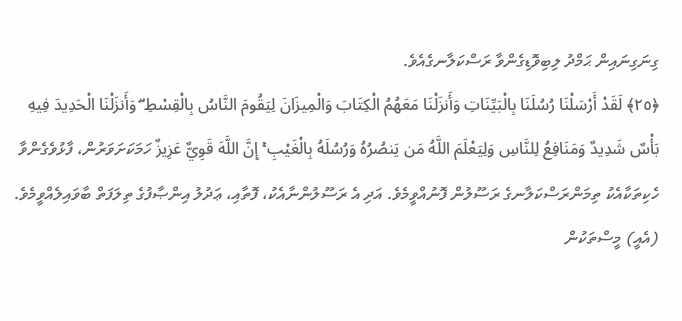ގިނަގިނައިން ޙަމްދު ލިބިވޮޑިގެންވާ ރަސްކަލާނގެއެވެ.
﴿٢٥﴾ لَقَدْ أَرْسَلْنَا رُسُلَنَا بِالْبَيِّنَاتِ وَأَنزَلْنَا مَعَهُمُ الْكِتَابَ وَالْمِيزَانَ لِيَقُومَ النَّاسُ بِالْقِسْطِ ۖ وَأَنزَلْنَا الْحَدِيدَ فِيهِ بَأْسٌ شَدِيدٌ وَمَنَافِعُ لِلنَّاسِ وَلِيَعْلَمَ اللَّهُ مَن يَنصُرُهُ وَرُسُلَهُ بِالْغَيْبِ ۚ إِنَّ اللَّهَ قَوِيٌّ عَزِيزٌ ހަމަކަށަވަރުން، ފާޅުވެގެންވާ ހެކިތަކާއެކު ތިމަންރަސްކަލާނގެ ރަސޫލުން ފޮނުއްވީމެވެ. އަދި އެ ރަސޫލުންނާއެކު، ފޮތާއި، ޢަދުލު އިންޞާފުގެ ތިލަފަތް ބާވައިލެއްވީމެވެ. (އެއީ) މީސްތަކުން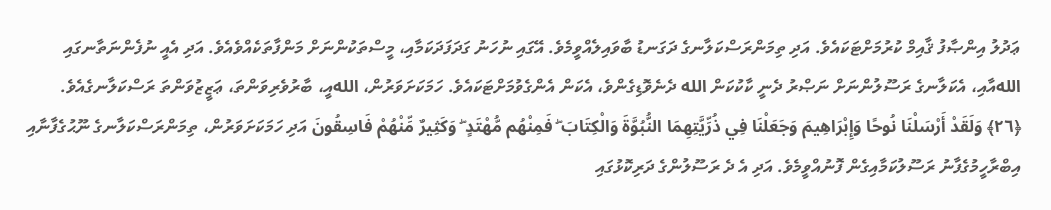ޢަދުލު އިންޞާފު ޤާއިމް ކުރުމަށްޓަކައެވެ. އަދި ތިމަންރަސްކަލާނގެ ދަގަނޑު ބާވައިލެއްވީމެވެ. އޭގައި ނުހަނު ގަދަފަދަކަމާއި، މީސްތަކުންނަށް މަންފާތަކެއްވެއެވެ. އަދި އެއީ ނުފެންނަތާނގައި اللهއާއި، އެކަލާނގެ ރަސޫލުންނަށް ނަޞްރު ދެނީ ކާކުކަން الله ދެނެވޮޑިގެންވެ، އެކަން އެންގެވުމަށްޓަކައެވެ. ހަމަކަށަވަރުން، اللهއީ، ބާރުވެރިވަންތަ، ޢަޒީޒުވަންތަ ރަސްކަލާނގެއެވެ.
﴿٢٦﴾ وَلَقَدْ أَرْسَلْنَا نُوحًا وَإِبْرَاهِيمَ وَجَعَلْنَا فِي ذُرِّيَّتِهِمَا النُّبُوَّةَ وَالْكِتَابَ ۖ فَمِنْهُم مُّهْتَدٍ ۖ وَكَثِيرٌ مِّنْهُمْ فَاسِقُونَ އަދި ހަމަކަށަވަރުން، ތިމަންރަސްކަލާނގެ ނޫޙުގެފާނާއި އިބްރާހީމުގެފާނު ރަސޫލުކަމާއިގެން ފޮނުއްވީމެވެ. އަދި އެ ދެ ރަސޫލުންގެ ދަރިކޮޅުގައި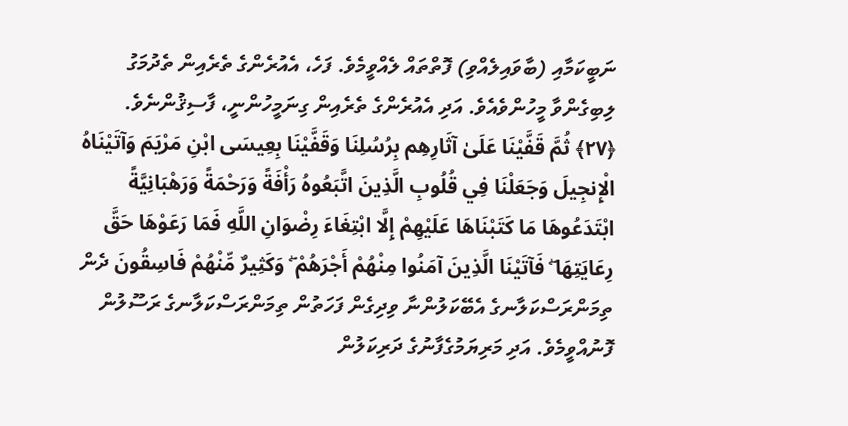ނަބީކަމާއި (ބާވައިލެއްވި) ފޮތްތައް ލެއްވީމެވެ. ފަހެ، އެއުރެންގެ ތެރެއިން ތެދުމަގު ލިބިގެންވާ މީހުންވެއެވެ. އަދި އެއުރެންގެ ތެރެއިން ގިނަމީހުންނީ، ފާސިޤުންނެވެ.
﴿٢٧﴾ ثُمَّ قَفَّيْنَا عَلَىٰ آثَارِهِم بِرُسُلِنَا وَقَفَّيْنَا بِعِيسَى ابْنِ مَرْيَمَ وَآتَيْنَاهُ الْإِنجِيلَ وَجَعَلْنَا فِي قُلُوبِ الَّذِينَ اتَّبَعُوهُ رَأْفَةً وَرَحْمَةً وَرَهْبَانِيَّةً ابْتَدَعُوهَا مَا كَتَبْنَاهَا عَلَيْهِمْ إِلَّا ابْتِغَاءَ رِضْوَانِ اللَّهِ فَمَا رَعَوْهَا حَقَّ رِعَايَتِهَا ۖ فَآتَيْنَا الَّذِينَ آمَنُوا مِنْهُمْ أَجْرَهُمْ ۖ وَكَثِيرٌ مِّنْهُمْ فَاسِقُونَ ދެން ތިމަންރަސްކަލާނގެ އެބޭކަލުންނާ ވިދިގެން ފަހަތުން ތިމަންރަސްކަލާނގެ ރަސޫލުން ފޮނުއްވީމެވެ. އަދި މަރިޔަމުގެފާނުގެ ދަރިކަލުން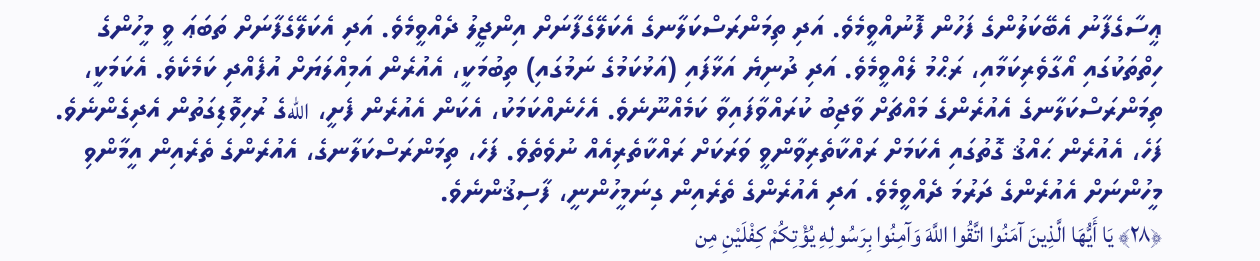ޢީސާގެފާނު އެބޭކަލުންގެ ފަހުން ފޮނުއްވީމެވެ. އަދި ތިމަންރަސްކަލާނގެ އެކަލޭގެފާނަށް އިންޖީލު ދެއްވީމެވެ. އަދި އެކަލޭގެފާނަށް ތަބަޢަ ވީ މީހުންގެ ހިތްތަކުގައި އޯގާވެރިކަމާއި، ރަޙްމު ލެއްވީމެވެ. އަދި ދުނިޔެ އަޅާފައި (އަޅުކަމުގެ ނަމުގައި) ތިބުމަކީ، އެއުރެން އަމިއްލަޔަށް އުފެއްދި ކަމެކެވެ. އެކަމަކީ، ތިމަންރަސްކަލާނގެ އެއުރެންގެ މައްޗަށް ވާޖިބު ކުރައްވާފައިވާ ކަމެއްނޫނެވެ. އެހެނެއްކަމަކު، އެކަން އެއުރެން ފެށީ، اللهގެ ރުހިވޮޑިގަތުން އެދިގެންނެވެ. ފަހެ، އެއުރެން ޙައްޤު ގޮތުގައި އެކަމަށް ރައްކާތެރިވާންވީ ވަރަކަށް ރައްކާތެރިއެއް ނުވެތެވެ. ފަހެ، ތިމަންރަސްކަލާނގެ، އެއުރެންގެ ތެރެއިން އީމާންވި މީހުންނަށް އެއުރެންގެ ދަރުމަ ދެއްވީމެވެ. އަދި އެއުރެންގެ ތެރެއިން ގިނަމީހުންނީ، ފާސިޤުންނެވެ.
﴿٢٨﴾ يَا أَيُّهَا الَّذِينَ آمَنُوا اتَّقُوا اللَّهَ وَآمِنُوا بِرَسُولِهِ يُؤْتِكُمْ كِفْلَيْنِ مِن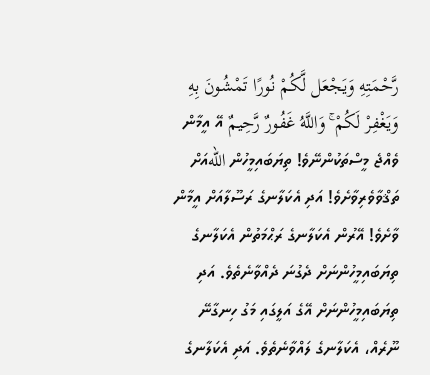رَّحْمَتِهِ وَيَجْعَل لَّكُمْ نُورًا تَمْشُونَ بِهِ وَيَغْفِرْ لَكُمْ ۚ وَاللَّهُ غَفُورٌ رَّحِيمٌ އޭ އީމާން ވެއްޖެ މީސްތަކުންނޭވެ! ތިޔަބައިމީހުން اللهއަށް ތަޤްވާވެރިވާށެވެ! އަދި އެކަލާނގެ ރަސޫލާއަށް އީމާން ވާށެވެ! އޭރުން އެކަލާނގެ ރަޙްމަތުން އެކަލާނގެ ތިޔަބައިމީހުންނަށް ދެގުނަ ދެއްވާނެތެވެ. އަދި ތިޔަބައިމީހުންނަށް އޭގެ އަލީގައި މަގު ހިނގާނޭ ނޫރެއް، އެކަލާނގެ ލައްވާނެތެވެ. އަދި އެކަލާނގެ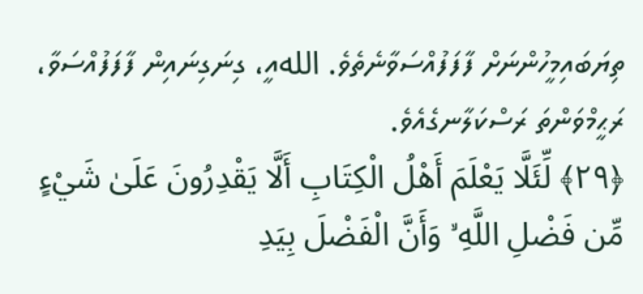ތިޔަބައިމީހުންނަށް ފާފަފުއްސަވާނެތެވެ. اللهއީ، ގިނަގިނައިން ފާފަފުއްސަވާ، ރަޙީމްވަންތަ ރަސްކަލާނގެއެވެ.
﴿٢٩﴾ لِّئَلَّا يَعْلَمَ أَهْلُ الْكِتَابِ أَلَّا يَقْدِرُونَ عَلَىٰ شَيْءٍ مِّن فَضْلِ اللَّهِ ۙ وَأَنَّ الْفَضْلَ بِيَدِ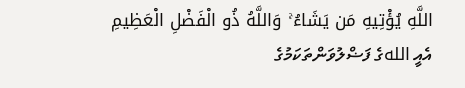اللَّهِ يُؤْتِيهِ مَن يَشَاءُ ۚ وَاللَّهُ ذُو الْفَضْلِ الْعَظِيمِ އެއީ اللهގެ ފަޟްލުވަންތަކަމުގެ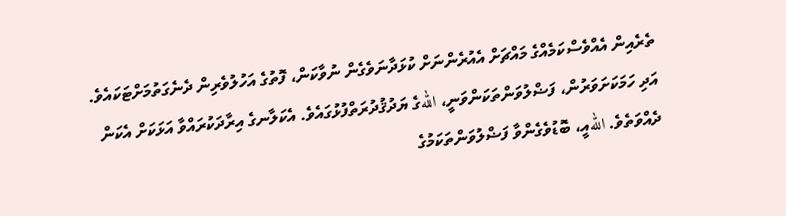ތެރެއިން އެއްވެސްކަމެއްގެ މައްޗަށް އެއުރެންނަށް ކުޅަދާނަވެގެން ނުވާކަން، ފޮތުގެ އަހުލުވެރިން ދެނެގަތުމަށްޓަކައެވެ. އަދި ހަމަކަށަވަރުން، ފަޟްލުވަންތަކަންވަނީ، اللهގެ ޔަދުޤުދުރަތްފުޅުގައެވެ. އެކަލާނގެ އިރާދަކުރައްވާ އަޅަކަށް އެކަން ދެއްވަތެވެ. اللهއީ، ބޮޑުވެގެންވާ ފަޟްލުވަންތަކަމުގެ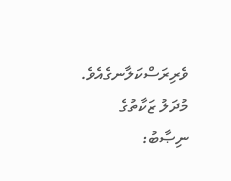ވެރިރަސްކަލާނގެއެވެ.
މުދަލު ޒަކާތުގެ ނިޞާބު: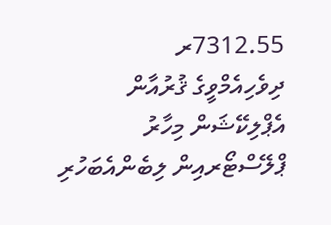7312.55ރ
ދިވެހިއެމްވީގެ ޤުރުއާން އެޕްލިކޭޝަން މިހާރު ޕްލޭސްޓޯރއިން ލިބެންއެބަހުރި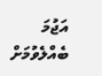އަޖުމަ ބެއްލެވުމަށް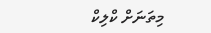މިތަނަށް ކްލިކް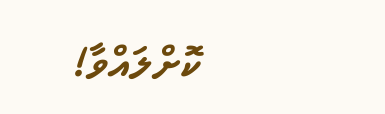ކޮށްލައްވާ!